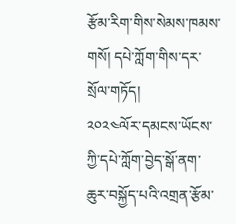རྩོམ་རིག་གིས་སེམས་ཁམས་གསོ། དཔེ་ཀློག་གིས་དར་སྲོལ་གཏོད།
༢༠༢༤ལོར་དམངས་ཡོངས་ཀྱི་དཔེ་ཀློག་བྱེད་སྒོ་ནག་ཆུར་བསྐྱོད་པའི་འགྲན་རྩོམ་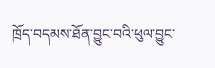ཁྲོད་བདམས་ཐོན་བྱུང་བའི་ཕུལ་བྱུང་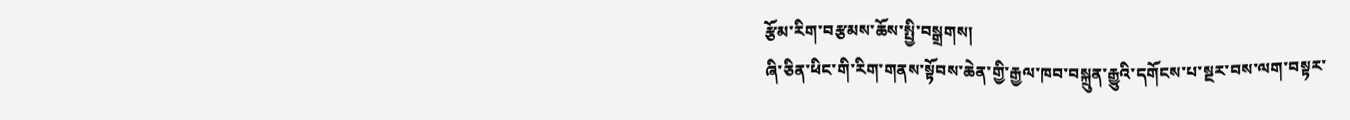རྩོམ་རིག་བརྩམས་ཆོས་སྤྱི་བསྒྲགས།
ཞི་ཅིན་ཕིང་གི་རིག་གནས་སྟོབས་ཆེན་གྱི་རྒྱལ་ཁབ་བསྐྲུན་རྒྱུའི་དགོངས་པ་སྔར་བས་ལག་བསྟར་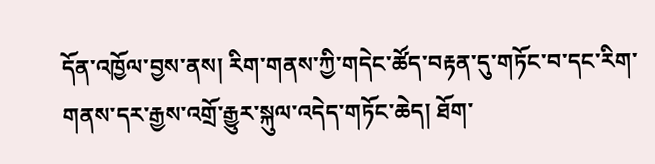དོན་འཁྱོལ་བྱས་ནས། རིག་གནས་ཀྱི་གདེང་ཚོད་བརྟན་དུ་གཏོང་བ་དང་རིག་གནས་དར་རྒྱས་འགྲོ་རྒྱུར་སྐུལ་འདེད་གཏོང་ཆེད། ཐོག་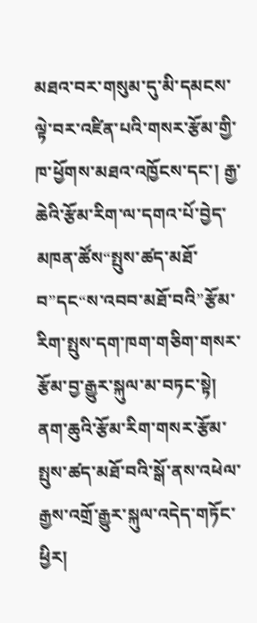མཐའ་བར་གསུམ་དུ་མི་དམངས་ལྟེ་བར་འཛིན་པའི་གསར་རྩོམ་གྱི་ཁ་ཕྱོགས་མཐའ་འཁྱོངས་དང་། རྒྱ་ཆེའི་རྩོམ་རིག་ལ་དགའ་པོ་བྱེད་མཁན་ཚོས“སྤུས་ཚད་མཐོ་བ”དང“ས་འབབ་མཐོ་བའི”རྩོམ་རིག་སྤུས་དག་ཁག་གཅིག་གསར་རྩོམ་བྱ་རྒྱུར་སྐུལ་མ་བཏང་སྟེ། ནག་ཆུའི་རྩོམ་རིག་གསར་རྩོམ་སྤུས་ཚད་མཐོ་བའི་སྒོ་ནས་འཕེལ་རྒྱས་འགྲོ་རྒྱུར་སྐུལ་འདེད་གཏོང་ཕྱིར།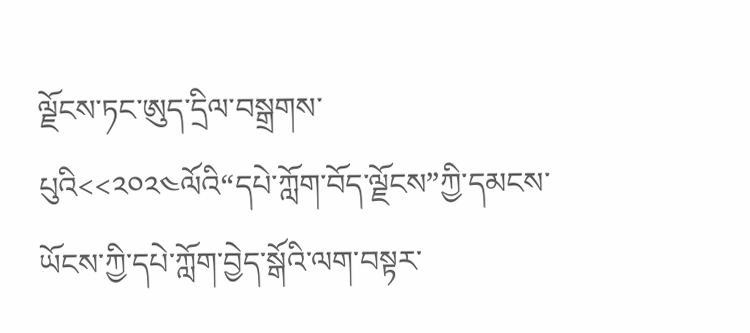ལྗོངས་ཏང་ཨུད་དྲིལ་བསྒྲགས་པུའི<<༢༠༢༤ལོའི“དཔེ་ཀློག་བོད་ལྗོངས”ཀྱི་དམངས་ཡོངས་ཀྱི་དཔེ་ཀློག་བྱེད་སྒོའི་ལག་བསྟར་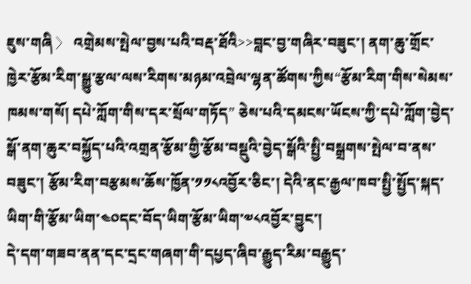ཇུས་གཞི 〉 འགྲེམས་སྤེལ་བྱས་པའི་བརྡ་ཐོའི>>བླང་བྱ་གཞིར་བཟུང་། ནག་ཆུ་གྲོང་ཁྱེར་རྩོམ་རིག་སྒྱུ་རྩལ་ལས་རིགས་མཉམ་འབྲེལ་ལྷན་ཚོགས་ཀྱིས“རྩོམ་རིག་གིས་སེམས་ཁམས་གསོ། དཔེ་ཀློག་གིས་དར་སྲོལ་གཏོད” ཅེས་པའི་དམངས་ཡོངས་ཀྱི་དཔེ་ཀློག་བྱེད་སྒོ་ནག་ཆུར་བསྐྱོད་པའི་འགྲན་རྩོམ་གྱི་རྩོམ་བསྡུའི་བྱེད་སྒོའི་སྤྱི་བསྒྲགས་སྤེལ་བ་ནས་བཟུང་། རྩོམ་རིག་བརྩམས་ཆོས་ཁྱོན་༡༡༨འབྱོར་ཅིང་། དེའི་ནང་རྒྱལ་ཁབ་སྤྱི་སྤྱོད་སྐད་ཡིག་གི་རྩོམ་ཡིག་༤༠དང་བོད་ཡིག་རྩོམ་ཡིག་༧༨འབྱོར་བྱུང་།
དེ་དག་གཟབ་ནན་དང་དྲང་གཞག་གི་དཔྱད་ཞིབ་རྒྱུད་རིམ་བརྒྱུད་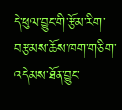དེ་ཕུལ་བྱུང་གི་རྩོམ་རིག་བརྩམས་ཆོས་ཁག་གཅིག་འདེམས་ཐོན་བྱུང་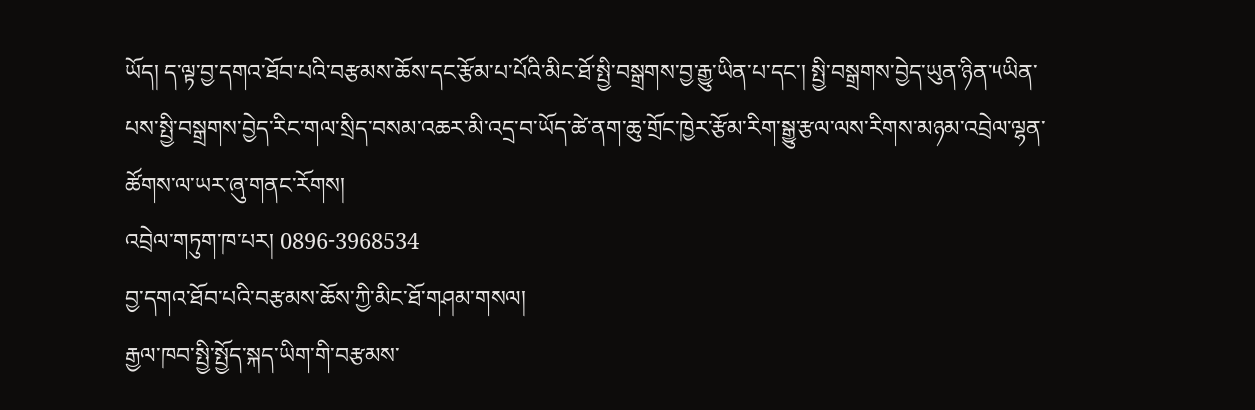ཡོད། ད་ལྟ་བྱ་དགའ་ཐོབ་པའི་བརྩམས་ཆོས་དང་རྩོམ་པ་པོའི་མིང་ཐོ་སྤྱི་བསྒྲགས་བྱ་རྒྱུ་ཡིན་པ་དང་། སྤྱི་བསྒྲགས་བྱེད་ཡུན་ཉིན་༥ཡིན་པས་སྤྱི་བསྒྲགས་བྱེད་རིང་གལ་སྲིད་བསམ་འཆར་མི་འདྲ་བ་ཡོད་ཚེ་ནག་ཆུ་གྲོང་ཁྱེར་རྩོམ་རིག་སྒྱུ་རྩལ་ལས་རིགས་མཉམ་འབྲེལ་ལྷན་ཚོགས་ལ་ཡར་ཞུ་གནང་རོགས།
འབྲེལ་གཏུག་ཁ་པར། 0896-3968534
བྱ་དགའ་ཐོབ་པའི་བརྩམས་ཆོས་ཀྱི་མིང་ཐོ་གཤམ་གསལ།
རྒྱལ་ཁབ་སྤྱི་སྤྱོད་སྐད་ཡིག་གི་བརྩམས་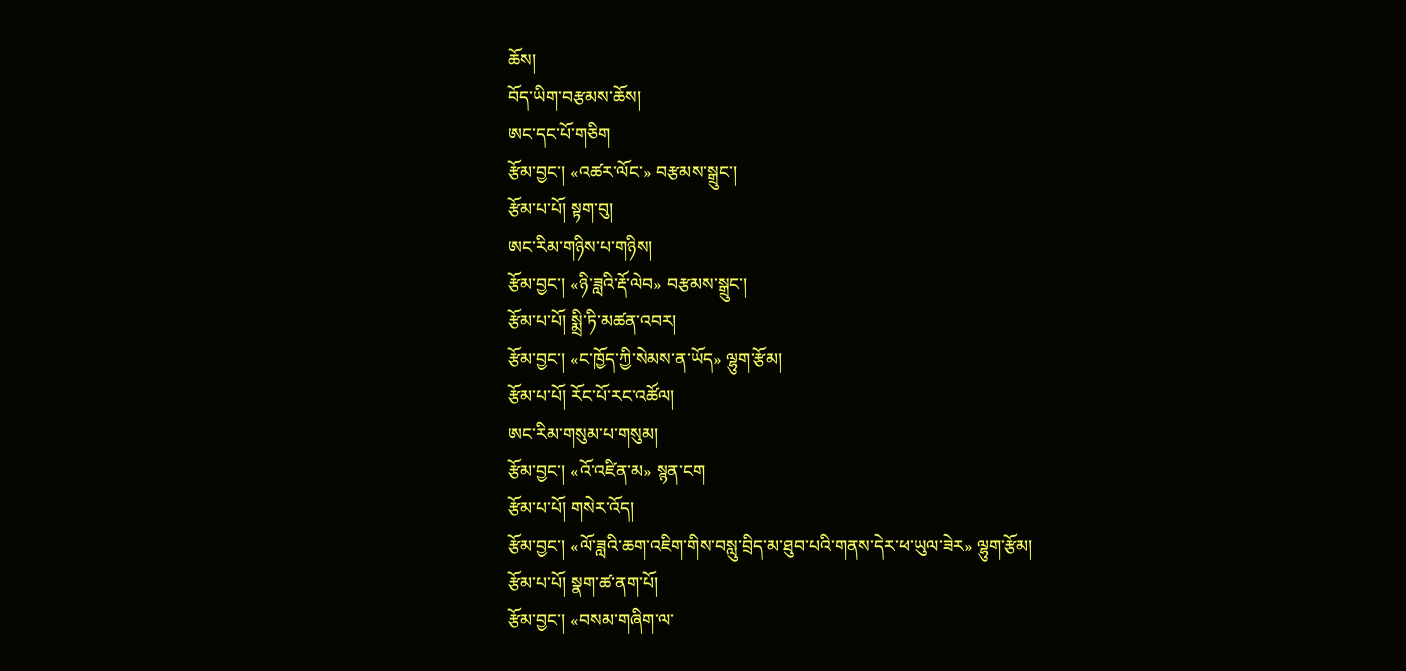ཆོས།
བོད་ཡིག་བརྩམས་ཆོས།
ཨང་དང་པོ་གཅིག
རྩོམ་བྱང་། «འཚར་ལོང་» བརྩམས་སྒྲུང་།
རྩོམ་པ་པོ། སྟག་བུ།
ཨང་རིམ་གཉིས་པ་གཉིས།
རྩོམ་བྱང་། «ཉི་ཟླའི་རྡོ་ལེབ» བརྩམས་སྒྲུང་།
རྩོམ་པ་པོ། སྨྲི་ཏི་མཚན་འབར།
རྩོམ་བྱང་། «ང་ཁྱོད་ཀྱི་སེམས་ན་ཡོད» ལྷུག་རྩོམ།
རྩོམ་པ་པོ། རོང་པོ་རང་འཚོལ།
ཨང་རིམ་གསུམ་པ་གསུམ།
རྩོམ་བྱང་། «འོ་འཛིན་མ» སྙན་ངག
རྩོམ་པ་པོ། གསེར་འོད།
རྩོམ་བྱང་། «ལོ་ཟླའི་ཆག་འཇིག་གིས་བསླུ་བྲིད་མ་ཐུབ་པའི་གནས་དེར་ཕ་ཡུལ་ཟེར» ལྷུག་རྩོམ།
རྩོམ་པ་པོ། སྣག་ཚ་ནག་པོ།
རྩོམ་བྱང་། «བསམ་གཞིག་ལ་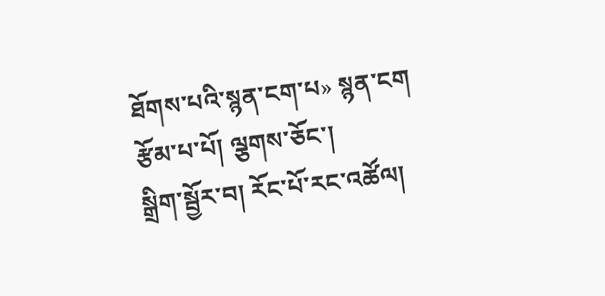ཐོགས་པའི་སྙན་ངག་པ» སྙན་ངག
རྩོམ་པ་པོ། ལྕགས་ཅོང་།
སྒྲིག་སྦྱོར་བ། རོང་པོ་རང་འཚོལ།